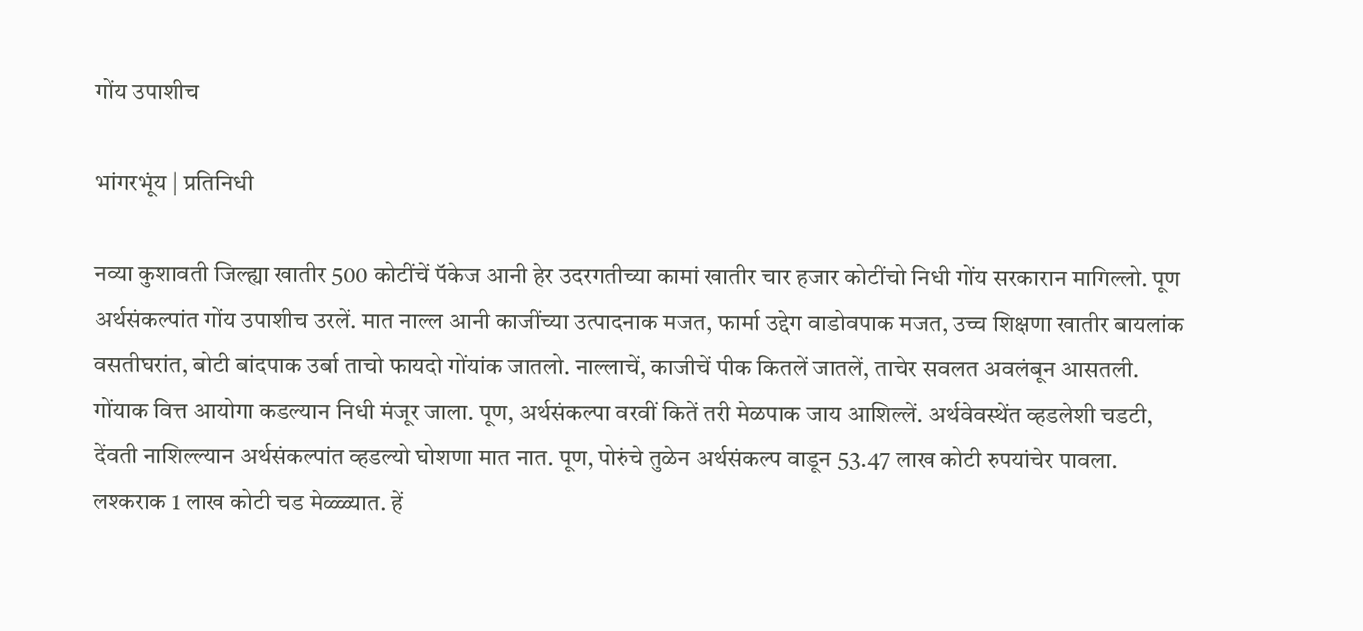गोंय उपाशीच

भांगरभूंय | प्रतिनिधी

नव्या कुशावती जिल्ह्या खातीर 500 कोटींचें पॅकेज आनी हेर उदरगतीच्या कामां खातीर चार हजार कोटींचो निधी गोंय सरकारान मागिल्लो. पूण अर्थसंकल्पांत गोंय उपाशीच उरलें. मात नाल्ल आनी काजींच्या उत्पादनाक मजत, फार्मा उद्देग वाडोवपाक मजत, उच्च शिक्षणा खातीर बायलांक वसतीघरांत, बोटी बांदपाक उर्बा ताचो फायदो गोंयांक जातलो. नाल्लाचें, काजीचें पीक कितलें जातलें, ताचेर सवलत अवलंबून आसतली. गोंयाक वित्त आयोगा कडल्यान निधी मंजूर जाला. पूण, अर्थसंकल्पा वरवीं कितें तरी मेळपाक जाय आशिल्लें. अर्थवेवस्थेंत व्हडलेशी चडटी, देंवती नाशिल्ल्यान अर्थसंकल्पांत व्हडल्यो घोशणा मात नात. पूण, पोरुंचे तुळेन अर्थसंकल्प वाडून 53.47 लाख कोटी रुपयांचेर पावला.
लश्कराक 1 लाख कोटी चड मेळ्ळ्यात. हें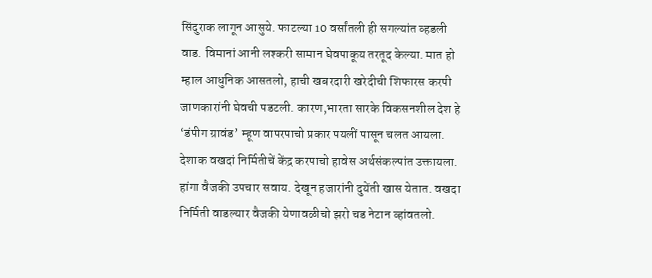सिंदुराक लागून आसुये. फाटल्या 10 वर्सांतली ही सगल्यांत व्हडली वाड. विमानां आनी लश्करी सामान घेवपाकूय तरतूद केल्या. मात हो म्हाल आधुनिक आसतलो, हाची खबरदारी खरेदीची शिफारस करपी जाणकारांनी घेवची पडटली. कारण,भारता सारके विकसनशील देश हे ‘डंपीग ग्रावंड’ म्हूण वापरपाचो प्रकार पयलीं पासून चलत आयला. देशाक वखदां निर्मितीचें केंद्र करपाचो हावेस अर्थसंकल्पांत उक्तायला. हांगा वैजकी उपचार सवाय. देखून हजारांनी दुयेंती खास येतात. वखदा निर्मिती वाडल्यार वैजकी येणावळीचो झरो चड नेटान व्हांवतलो.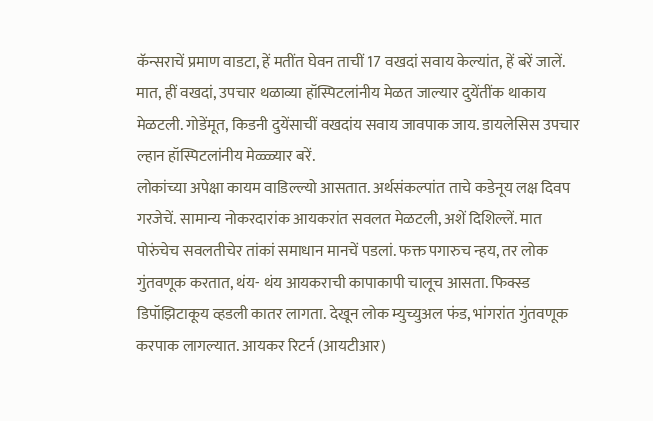कॅन्सराचें प्रमाण वाडटा, हें मतींत घेवन ताचीं 17 वखदां सवाय केल्यांत, हें बरें जालें. मात, हीं वखदां, उपचार थळाव्या हॉस्पिटलांनीय मेळत जाल्यार दुयेंतींक थाकाय मेळटली. गोडेंमूत, किडनी दुयेंसाचीं वखदांय सवाय जावपाक जाय. डायलेसिस उपचार ल्हान हॉस्पिटलांनीय मेळ्ळ्यार बरें.
लोकांच्या अपेक्षा कायम वाडिल्ल्यो आसतात. अर्थसंकल्पांत ताचे कडेनूय लक्ष दिवप गरजेचें. सामान्य नोकरदारांक आयकरांत सवलत मेळटली, अशें दिशिल्लें. मात पोरुंचेच सवलतीचेर तांकां समाधान मानचें पडलां. फक्त पगारुच न्हय, तर लोक गुंतवणूक करतात, थंय- थंय आयकराची कापाकापी चालूच आसता. फिक्स्ड डिपॉझिटाकूय व्हडली कातर लागता. देखून लोक म्युच्युअल फंड, भांगरांत गुंतवणूक करपाक लागल्यात. आयकर रिटर्न (आयटीआर)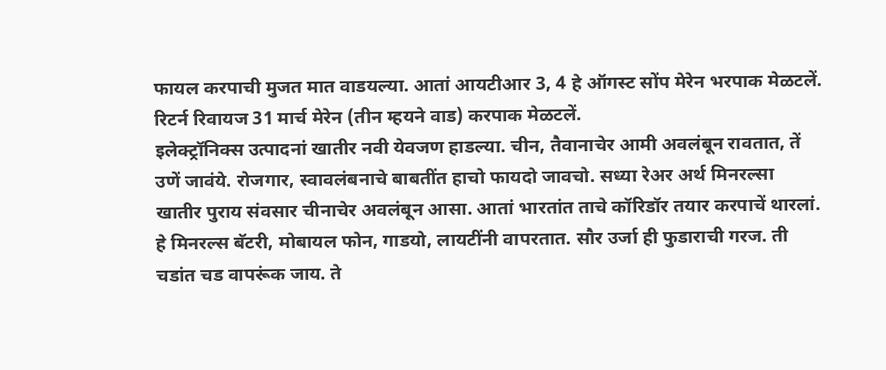फायल करपाची मुजत मात वाडयल्या. आतां आयटीआर 3, 4 हे ऑगस्ट सोंप मेरेन भरपाक मेळटलें. रिटर्न रिवायज 31 मार्च मेरेन (तीन म्हयने वाड) करपाक मेळटलें.
इलेक्ट्रॉनिक्स उत्पादनां खातीर नवी येवजण हाडल्या. चीन, तैवानाचेर आमी अवलंबून रावतात, तें उणें जावंये. रोजगार, स्वावलंबनाचे बाबतींत हाचो फायदो जावचो. सध्या रेअर अर्थ मिनरल्सा खातीर पुराय संवसार चीनाचेर अवलंबून आसा. आतां भारतांत ताचे कॉरिडॉर तयार करपाचें थारलां. हे मिनरल्स बॅटरी, मोबायल फोन, गाडयो, लायटींनी वापरतात. सौर उर्जा ही फुडाराची गरज. ती चडांत चड वापरूंक जाय. ते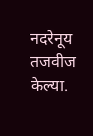नदरेनूय तजवीज केल्या.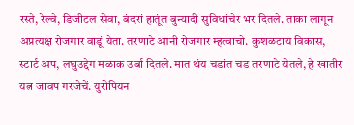रस्ते, रेल्वे, डिजीटल सेवा, बंदरां हातूंत बुन्यादी सुविधांचेर भर दितले. ताका लागून अप्रत्यक्ष रोजगार वाडूं येता. तरणाटे आनी रोजगार म्हत्वाचो. कुशळटाय विकास, स्टार्ट अप, लघुउद्देग मळाक उर्बा दितले. मात थंय चडांत चड तरणाटे येतले, हे खातीर यत्न जावप गरजेचें. युरोपियन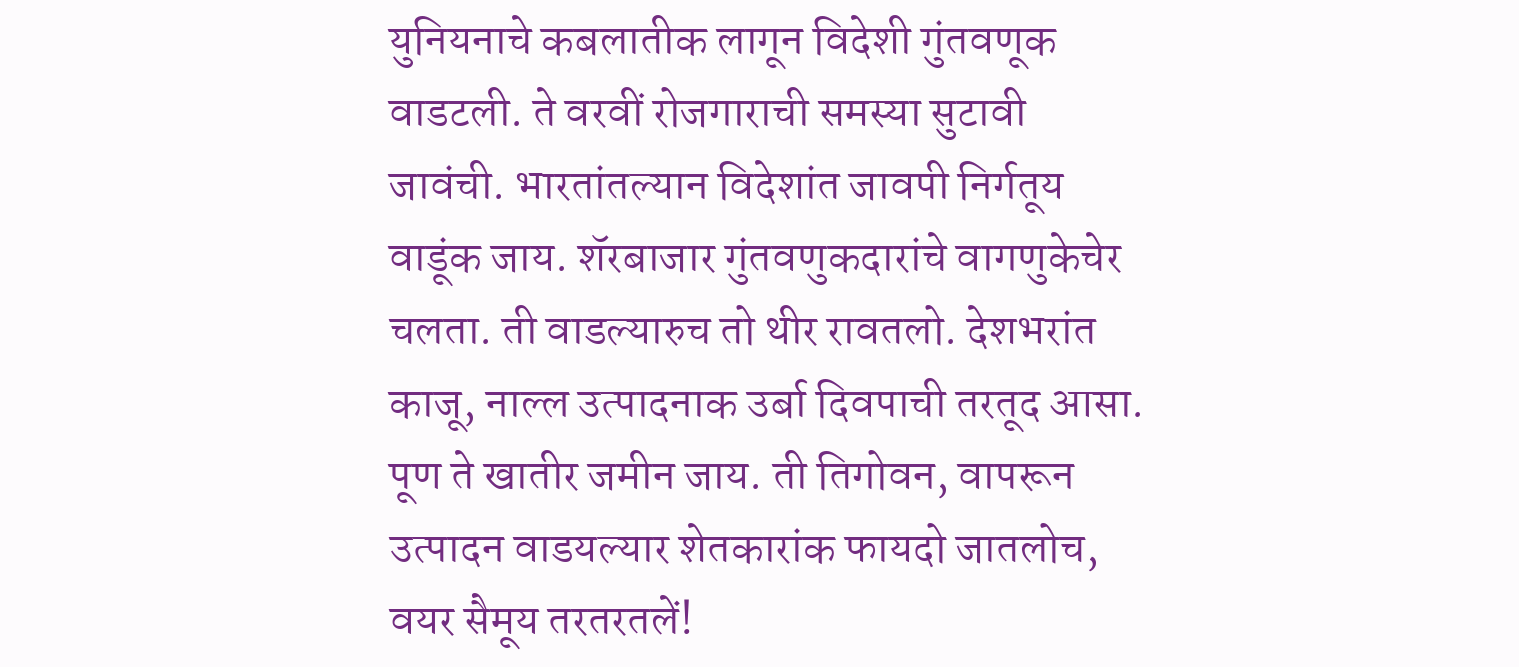युनियनाचे कबलातीक लागून विदेशी गुंतवणूक वाडटली. ते वरवीं रोजगाराची समस्या सुटावी जावंची. भारतांतल्यान विदेशांत जावपी निर्गतूय वाडूंक जाय. शॅरबाजार गुंतवणुकदारांचे वागणुकेचेर चलता. ती वाडल्यारुच तो थीर रावतलो. देशभरांत काजू, नाल्ल उत्पादनाक उर्बा दिवपाची तरतूद आसा. पूण ते खातीर जमीन जाय. ती तिगोवन, वापरून उत्पादन वाडयल्यार शेतकारांक फायदो जातलोच, वयर सैमूय तरतरतलें!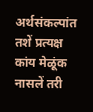अर्थसंकल्पांत तशें प्रत्यक्ष कांय मेळूंक नासलें तरी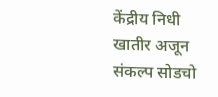केंद्रीय निधी खातीर अजून संकल्प सोडचो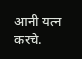आनी यत्न करचे.